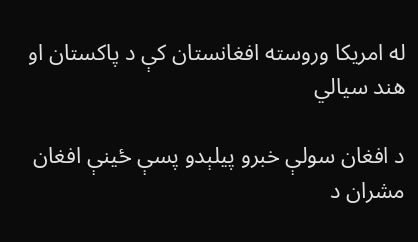له امریکا وروسته افغانستان کې د پاکستان او هند سیالي

د افغان سولې خبرو پیلېدو پسې ځینې افغان مشران د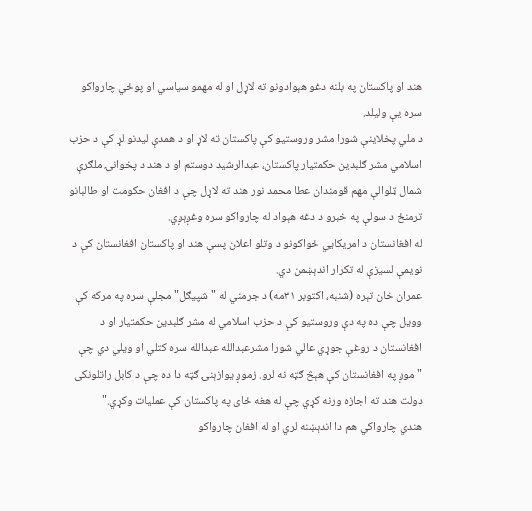هند او پاکستان په بلنه دغو هېوادونو ته لاړل او له مهمو سیاسي او پوځي چارواکو سره یې ولیلد.
د ملي پخلاینې شورا مشر وروستیو کې پاکستان ته لاړ او د همدې لیدنو لړ کې د حزب اسلامي مشر ګلبدین حکمتیار پاکستان، عبدالرشید دوستم او د هند د پخوانۍ ملګرې شمال ټلوالې مهم قومندان عطا محمد نور هند ته لاړل چې د افغان حکومت او طالبانو ترمنځ د سولې په خبرو د دغه هېواد له چارواکو سره وغږېږي.
له افغانستان د امریکايي ځواکونو د وتلو اعلان پسې هند او پاکستان افغانستان کې د نویمې لسیزې له تکرار اندېښمن دي.
عمران خان تېره (شنبه، اکتوبر ۳۱مه) د جرمني له "شپیګل" مجلې سره په مرکه کې وویل چې ده په دې وروستیو کې د حزب اسلامي له مشر ګلبدین حکمتیار او د افغانستان د روغې جوړي عالي شورا مشرعبدالله عبدالله سره کتلي او ویلي دي چې "موږ په افغانستان کې هېڅ ګټه نه لرو. زموږ یوازېنۍ ګټه دا ده چې د کابل راتلونکی دولت هند ته اجازه ورنه کړي چې له هغه ځای په پاکستان کې عملیات وکړي."
هندي چارواکي هم دا اندېښنه لري او له افغان چارواکو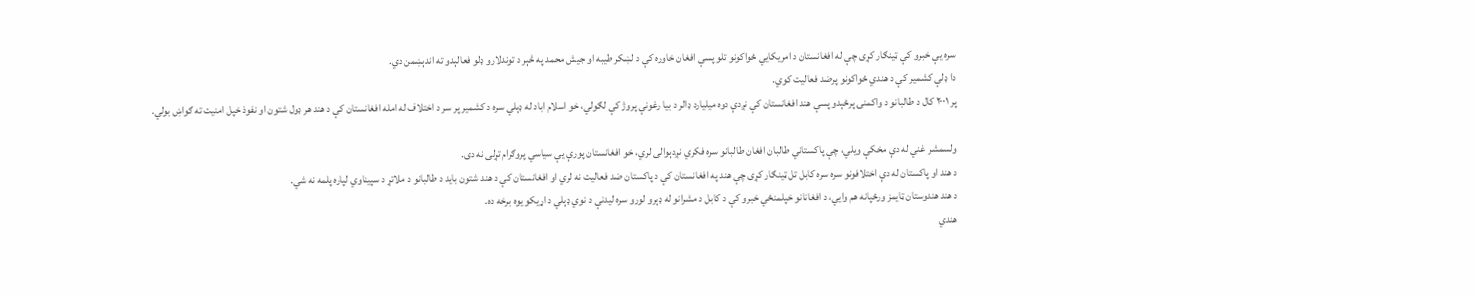سره یې خبرو کې ټینګار کړی چې له افغانستان د امریکايي ځواکونو تلو پسې افغان خاوره کې د لښکر طیبه او جیش محمد په څېر د توندلارو ډلو فعالېدو ته اندېښمن دي.
دا ډلې کشمیر کې د هندي ځواکونو پرضد فعالیت کوي.
پر ۲۰۰۱ کال د طالبانو د واکمنۍ پرځېدو پسې هند افغانستان کې نږدې دوه میلیارد ډالر د بیا رغونې پروژ کې لګولي، خو اسلام اباد له ډېلي سره د کشمیر پر سر د اختلاف له امله افغانستان کې د هند هر ډول شتون او نفوذ خپل امنیت ته ګواښ بولي.

ولسمشر غني له دې مخکې ویلي، چې پاکستاني طالبان افغان طالبانو سره فکري نږدېوالی لري، خو افغانستان پورې یې سیاسي پروګرام تړلی نه دی.
د هند او پاکستان له دې اختلافونو سره سره کابل تل ټینګار کړی چې هند په افغانستان کې د پاکستان ضد فعالیت نه لري او افغانستان کې د هند شتون باید د طالبانو د ملاتړ د سپیناوي لپاره پلمه نه شي.
د هند هندوستان ټایمز ورځپانه هم وايي، د افغانانو خپلمنځي خبرو کې د کابل د مشرانو له ډېرو لورو سره لیدنې د نوي ډېلي د اړیکو یوه برخه ده.
هندي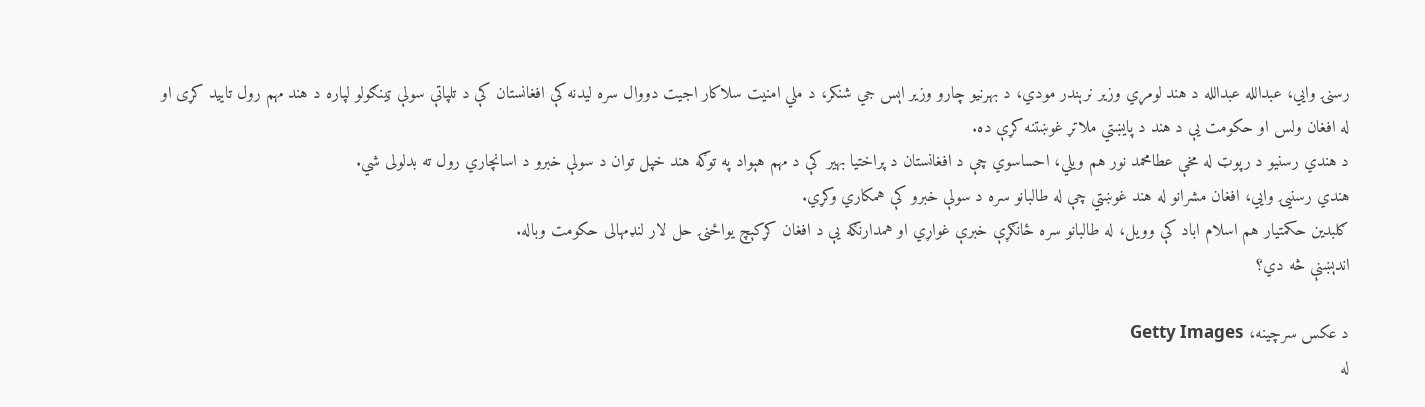رسنۍ وايي، عبدالله عبدالله د هند لومړي وزیر نرېندر مودي، د بهرنیو چارو وزیر اېس جي شنکر، د ملي امنیت سلاکار اجیت دووال سره لیدنه کې افغانستان کې د تلپاتې سولې ټینګولو لپاره د هند مهم رول تایید کړی او له افغان ولس او حکومت یې د هند د پایښتي ملاتړ غوښتنه کړې ده.
د هندي رسنیو د رپوټ له مخې عطامحمد نور هم ویلي، احساسوي چې د افغانستان د پراختیا بهیر کې د مهم هېواد په توګه هند خپل توان د سولې خبرو د اسانچاري رول ته بدلولی شي.
هندي رسنیۍ وايي، افغان مشرانو له هند غوښتي چې له طالبانو سره د سولې خبرو کې همکاري وکړي.
ګلبدین حکمتیار هم اسلام اباد کې وویل، له طالبانو سره ځانګړې خبرې غواړي او همدارنګه یې د افغان کړکېچ یواځنۍ حل لار لنډمهالی حکومت وباله.
اندېښنې څه دي؟

د عکس سرچینه، Getty Images
له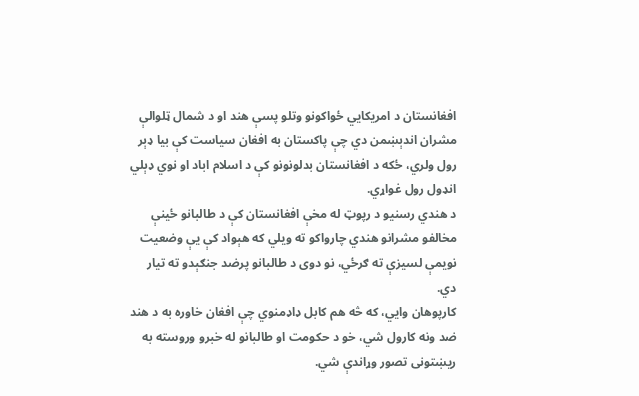افغانستان د امریکايي ځواکونو وتلو پسې هند او د شمال ټلوالې مشران اندېښمن دي چې پاکستان به افغان سیاست کې بیا ډېر رول ولري، ځکه د افغانستان بدلونونو کې د اسلام اباد او نوي ډېلي انډول رول غواړي.
د هندي رسنیو د رپوټ له مخې افغانستان کې د طالبانو ځینې مخالفو مشرانو هندي چارواکو ته ویلي که هېواد کې یې وضعیت نویمې لسیزې ته ګرځي، نو دوی د طالبانو پرضد جنګېدو ته تیار دي.
کارپوهان وايي، که څه هم کابل ډاډمنوي چې افغان خاوره به د هند ضد ونه کارول شي، خو د حکومت او طالبانو له خبرو وروسته به ریښتونی تصور وړاندې شي.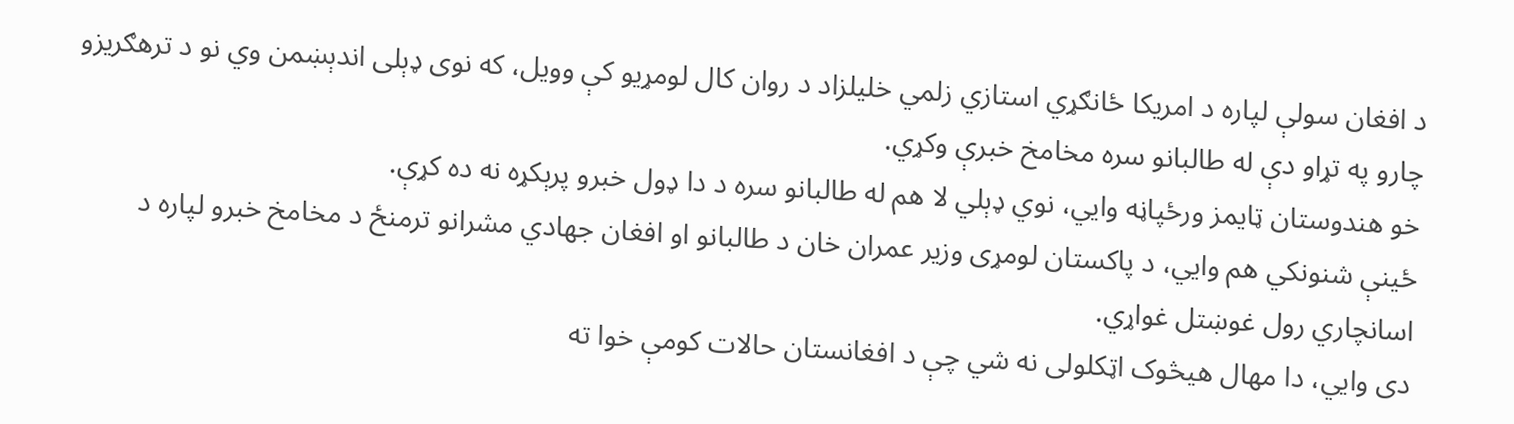د افغان سولې لپاره د امریکا ځانګړي استازي زلمي خلیلزاد د روان کال لومړیو کې وویل، که نوی ډېلی اندېښمن وي نو د ترهګریزو چارو په تړاو دې له طالبانو سره مخامخ خبرې وکړي.
خو هندوستان ټایمز ورځپاڼه وايي، نوي ډېلي لا هم له طالبانو سره د دا ډول خبرو پرېکړه نه ده کړې.
ځینې شنونکي هم وايي، د پاکستان لومړی وزیر عمران خان د طالبانو او افغان جهادي مشرانو ترمنځ د مخامخ خبرو لپاره د اسانچاري رول غوښتل غواړي.
دی وايي، دا مهال هیڅوک اټکلولی نه شي چې د افغانستان حالات کومې خوا ته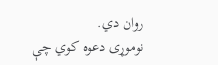روان دي.
نوموړی دعوه کوي چې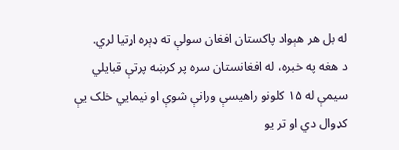له بل هر هېواد پاکستان افغان سولې ته ډېره اړتیا لري.
د هغه په خبره، له افغانستان سره پر کرښه پرتې قبایلي سیمې له ۱۵ کلونو راهیسې ورانې شوې او نیمايي خلک یې کډوال دي او تر یو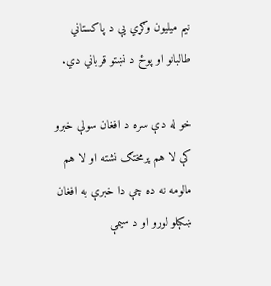نیم میلیون وګړي یې د پاکستاني طالبانو او پوځ د نښتو قرباني دي.

خو له دې سره د افغان سولې خبرو کې لا هم پرمختګ نشته او لا هم مالومه نه ده چې دا خبرې به افغان ښکېلو لورو او د سیمې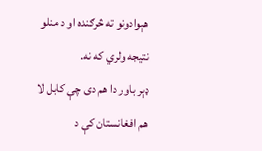هېوادونو ته څرګنده او د منلو نتیجه ولري که نه.
ډېر باور دا هم دی چې کابل لا هم افغانستان کې د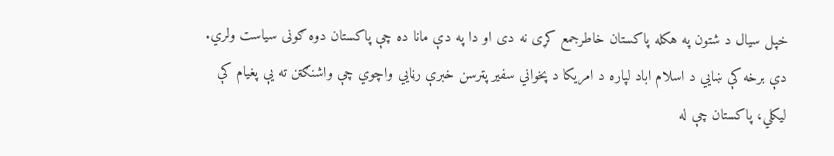خپل سیال د شتون په هکله پاکستان خاطرجمع کړی نه دی او دا په دې مانا ده چې پاکستان دوه ګونی سیاست ولري.
دې برخه کې ښايي د اسلام اباد لپاره د امریکا د پخواني سفیر پټرسن خبرې رڼايي واچوي چې واشنګټن ته یې پغیام کې لیکلي، پاکستان چې له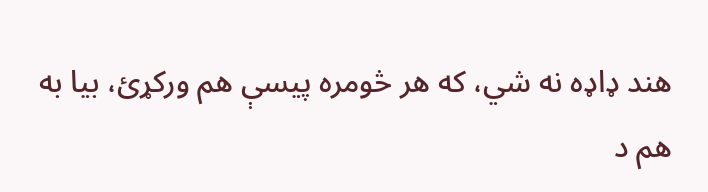هند ډاډه نه شي، که هر څومره پیسې هم ورکړئ، بیا به هم د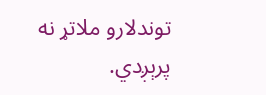توندلارو ملاتړ نه پرېږدي.